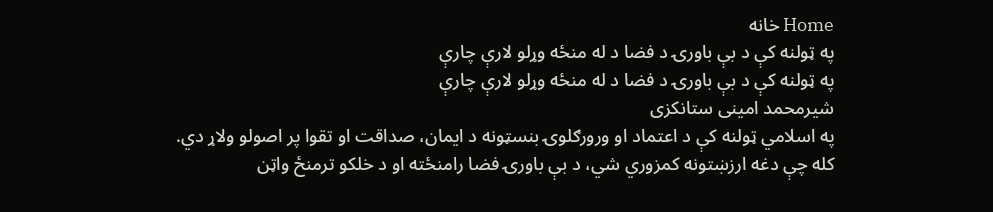Home خانه
په ټولنه کې د بې باورۍ د فضا د له منځه وړلو لارې چارې
په ټولنه کې د بې باورۍ د فضا د له منځه وړلو لارې چارې
شیرمحمد امینی ستانکزی
په اسلامي ټولنه کې د اعتماد او ورورګلوۍ بنسټونه د ایمان، صداقت او تقوا پر اصولو ولاړ دي. کله چې دغه ارزښتونه کمزوري شي، د بې باورۍ فضا رامنځته او د خلکو ترمنځ واټن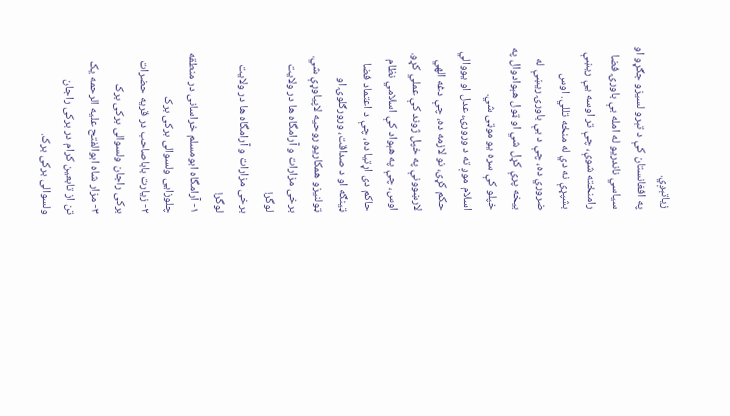زیاتېږي.
په افغانستان کې د تېرو لسیزو جګړو او سیاسي ناندریو له امله بې باورۍ فضا رامنځته شوې، چې تر اوسه یې ریښې بشپړې نه دي له منځه تللي. اوس ضروري ده، چې د بې باورۍ ریښې له بیخه پرې کړل شي او ټول هېوادوال په خپلو کې سره یو موټی شي.
اسلام موږ ته د ورورۍ، عدل او یووالي حکم کړی، نو لازمه ده، چې دغه الهي لارښوونې په خپل ژوند کې عملي کړو. اوس، چې په هېواد کې اسلامي نظام حاکم دی اړتیا ده، چې د اعتماد فضا ټینګه او د صداقت، ورورګلوۍ او ټولنیزو همکاریو روحیه لاپیاوړې شي.
برخی مزارات و آرامگاه ها در ولایت لوگر!
برخی مزارات و آرامگاه ها در ولایت لوگر!
۱- آرامگاه ابومسلم خراسانی در منطقه چلوزایی ولسوالی برکی برک
۲- زیارت باباصاحب در قریه حضرات برکی راجان ولسوالی برکی برک
۳- مزار شاه ابوالفتح علیه الرحمه یک تن از تابعین کرام در برکی راجان ولسوالی برکی برک.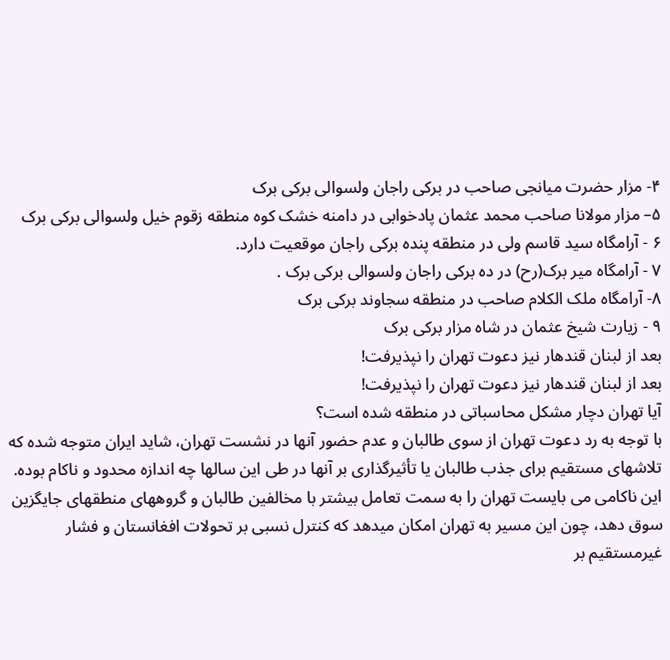۴- مزار حضرت میانجی صاحب در برکی راجان ولسوالی برکی برک
۵– مزار مولانا صاحب محمد عثمان پادخوابی در دامنه خشک کوه منطقه زقوم خیل ولسوالی برکی برک
۶ - آرامگاه سید قاسم ولی در منطقه پنده برکی راجان موقعیت دارد.
۷ - آرامگاه میر برک(رح) در ده برکی راجان ولسوالی برکی برک .
۸- آرامگاه ملک الکلام صاحب در منطقه سجاوند برکی برک
۹ - زیارت شیخ عثمان در شاه مزار برکی برک
بعد از لبنان قندهار نیز دعوت تهران را نپذیرفت!
بعد از لبنان قندهار نیز دعوت تهران را نپذیرفت!
آیا تهران دچار مشکل محاسباتی در منطقه شده است؟
با توجه به رد دعوت تهران از سوی طالبان و عدم حضور آنها در نشست تهران، شاید ایران متوجه شده که تلاشهای مستقیم برای جذب طالبان یا تأثیرگذاری بر آنها در طی این سالها چه اندازه محدود و ناکام بوده. این ناکامی می بایست تهران را به سمت تعامل بیشتر با مخالفین طالبان و گروههای منطقهای جایگزین سوق دهد، چون این مسیر به تهران امکان میدهد که کنترل نسبی بر تحولات افغانستان و فشار غیرمستقیم بر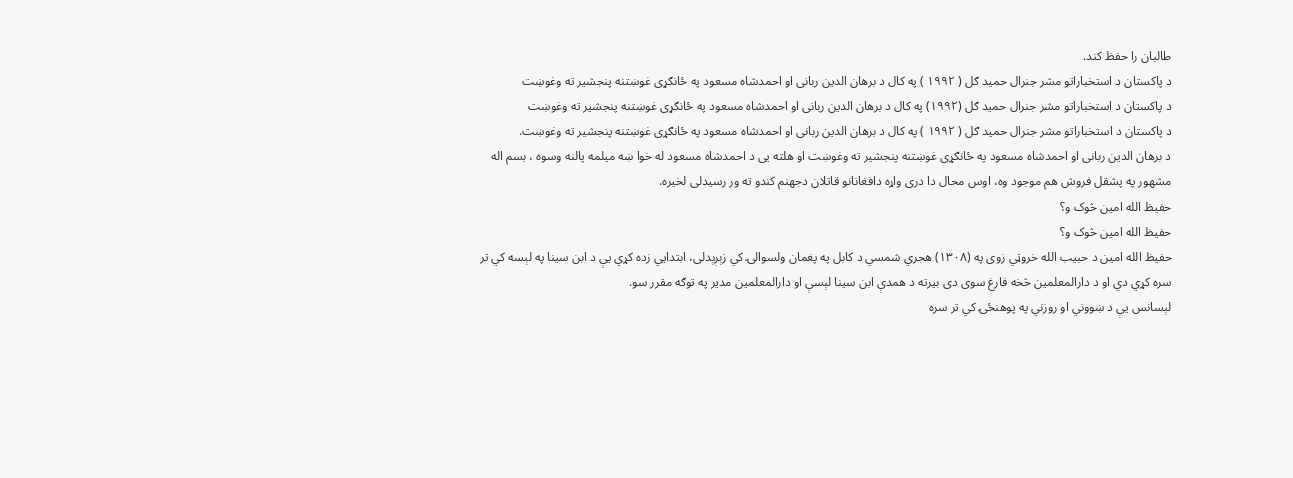طالبان را حفظ کند.
د پاکستان د استخباراتو مشر جنرال حمید ګل ( ۱۹۹۲ ) په کال د برهان الدین ربانی او احمدشاه مسعود په ځانګړی غوښتنه پنجشیر ته وغوښت
د پاکستان د استخباراتو مشر جنرال حمید ګل (۱۹۹۲) په کال د برهان الدین ربانی او احمدشاه مسعود په ځانګړی غوښتنه پنجشیر ته وغوښت
د پاکستان د استخباراتو مشر جنرال حمید ګل ( ۱۹۹۲ ) په کال د برهان الدین ربانی او احمدشاه مسعود په ځانګړی غوښتنه پنجشیر ته وغوښت.
د برهان الدین ربانی او احمدشاه مسعود په ځانګړی غوښتنه پنجشیر ته وغوښت او هلته یی د احمدشاه مسعود له خوا ښه میلمه پالنه وسوه ، بسم اله مشهور په پشقل فروش هم موجود وه، اوس محال دا دری واړه دافغانانو قاتلان دجهنم کندو ته ور رسیدلی لخیره.
حفیظ الله امین څوک و؟
حفیظ الله امین څوک و؟
حفیظ الله امین د حبيب الله خروټي زوی په (۱۳۰۸) هجري شمسي د کابل په پغمان ولسوالۍ کي زېږېدلی، ابتدايي زده کړي يې د ابن سينا په لېسه کي تر سره کړي دي او د دارالمعلمين څخه فارغ سوی دی بيرته د همدې ابن سينا لېسې او دارالمعلمين مدير په توګه مقرر سو.
لېسانس يې د ښووني او روزني په پوهنځۍ کي تر سره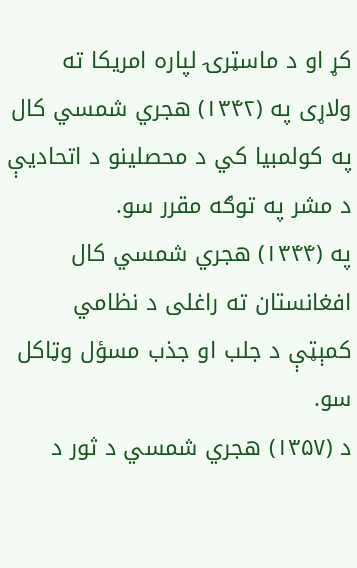کړ او د ماسټرۍ لپاره امريکا ته ولاړی په (۱۳۴۲) هجري شمسي کال په کولمبيا کي د محصلينو د اتحاديې د مشر په توګه مقرر سو.
په (۱۳۴۴) هجري شمسي کال افغانستان ته راغلی د نظامي کمېټې د جلب او جذب مسؤل وټاکل سو.
د (۱۳۵۷) هجري شمسي د ثور د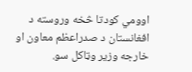اوومي کودتا څخه وروسته د افغانستان د صدراعظم معاون او خارجه وزير وټاکل سو.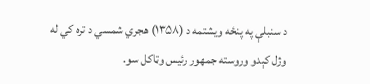د سنبلې په پنځه ويشتمه د (۱۳۵۸) هجري شمسي د تره کي له وژل کېدو وروسته جمهور رئیس وټاکل سو.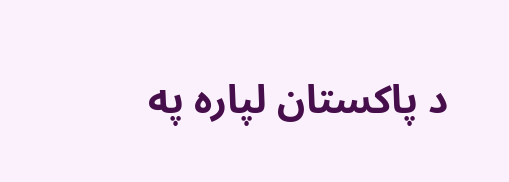د پاکستان لپاره په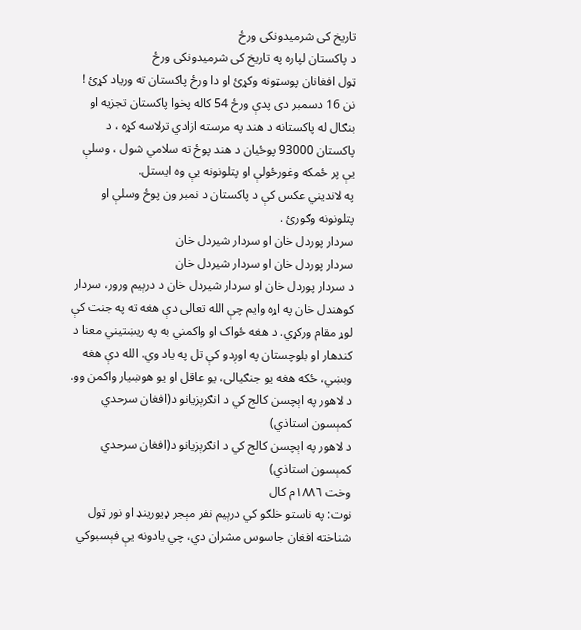تاریخ کی شرمیدونکی ورځ
د پاکستان لپاره په تاریخ کی شرمیدونکی ورځ
ټول افغانان پوسټونه وکړئ او دا ورځ پاکستان ته وریاد کړئ !
نن 16 دسمبر دی پدې ورځ 54 کاله پخوا پاکستان تجزیه او بنګال له پاکستانه د هند په مرسته ازادي ترلاسه کړه ، د پاکستان 93000 پوځیان د هند پوځ ته سلامي شول ، وسلې یې پر ځمکه وغورځولې او پتلونونه یې وه ایستل.
په لاندیني عکس کې د پاکستان د نمبر ون پوځ وسلې او پتلونونه وګورئ .
سردار پوردل خان او سردار شیردل خان
سردار پوردل خان او سردار شیردل خان
د سردار پوردل خان او سردار شیردل خان د درېیم ورور، سردار کوهندل خان په اړه وایم چې الله تعالی دې هغه ته په جنت کې لوړ مقام ورکړي. د هغه ځواک او واکمني به په ریښتیني معنا د کندهار او بلوچستان په اوږدو کې تل په یاد وي. الله دې هغه وبښي، ځکه هغه یو جنګیالی، یو عاقل او یو هوښیار واکمن وو.
د لاهور په اېچسن کالج کي د انګرېزيانو د(افغان سرحدي کمېسون استاذي)
د لاهور په اېچسن کالج کي د انګرېزيانو د(افغان سرحدي کمېسون استاذي)
وخت ۱۸۸٦م کال
نوت: په ناستو خلګو کي درېيم نفر مېجر ډيورينډ او نور ټول شناخته افغان جاسوس مشران دي، چي يادونه يې فېسبوکي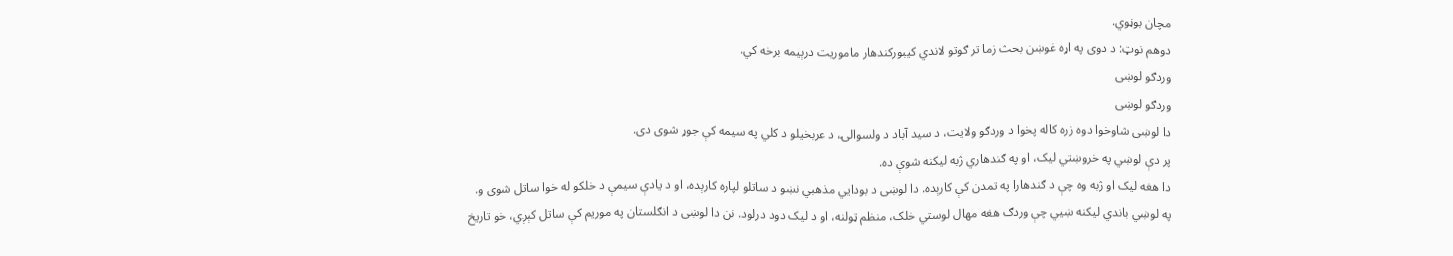مچان بوڼوي.
دوهم نوټ: د دوی په اړه غوښن بحث زما تر ګوتو لاندي کيبورکندهار ماموريت درېيمه برخه کي.
وردګو لوښی
وردګو لوښی
دا لوښی شاوخوا دوه زره کاله پخوا د وردګو ولایت، د سید آباد د ولسوالۍ، د عربخیلو د کلي په سیمه کې جوړ شوی دی.
پر دې لوښي په خروښتي لیک، او په ګندهاري ژبه لیکنه شوې ده.
دا هغه لیک او ژبه وه چې د ګندهارا په تمدن کې کارېده. دا لوښی د بودايي مذهبي نښو د ساتلو لپاره کارېده، او د یادې سیمې د خلکو له خوا ساتل شوی و.
په لوښي باندي لیکنه ښيي چې وردګ هغه مهال لوستي خلک، منظم ټولنه، او د لیک دود درلود. نن دا لوښی د انګلستان په موریم کې ساتل کېږي، خو تاریخ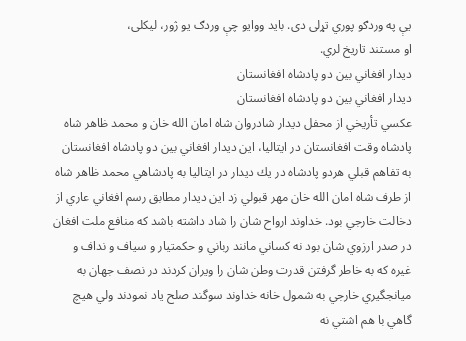یې په وردګو پوري تړلی دی. باید ووایو چې وردګ یو ژور، لیکلی،
او مستند تاریخ لري.
ديدار افغاني بين دو پادشاه افغانستان
ديدار افغاني بين دو پادشاه افغانستان
عكسي تأريخي از محفل ديدار شادروان شاه امان الله خان و محمد ظاهر شاه پادشاه وقت افغانستان در ايتاليا، اين ديدار افغاني بين دو پادشاه افغانستان به تفاهم قبلي هردو پادشاه در يك ديدار در ايتاليا به پادشاهي محمد ظاهر شاه از طرف شاه امان الله خان مهر قبولي زد اين ديدار مطابق رسم افغاني عاري از دخالت خارجي بود. خداوند ارواح شان را شاد داشته باشد كه منافع ملت افغان در صدر ارزوي شان بود نه كساني مانند رباني و حكمتيار و سياف و نداف و غيره كه به خاطر گرفتن قدرت وطن شان را ويران كردند در نصف جهان به ميانجگيري خارجي به شمول خانه خداوند سوگند صلح ياد نمودند ولي هيچ گاهي با هم اشتي نه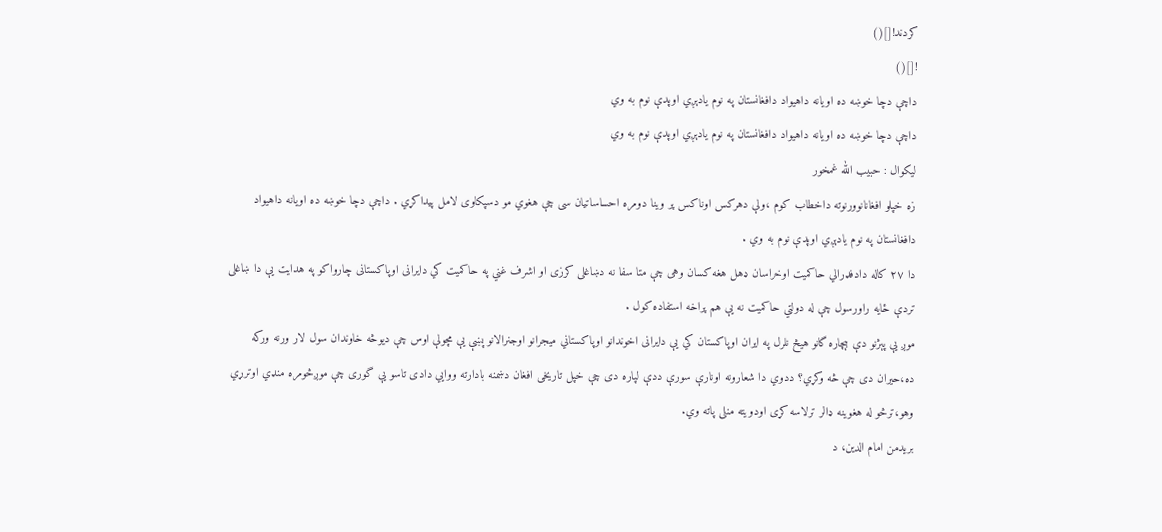كردند![]()
![]()
داچې دچا خوښه ده اويانه داهيواد دافغانستان په نوم يادېږي اوپدې نوم به وي
داچې دچا خوښه ده اويانه داهيواد دافغانستان په نوم يادېږي اوپدې نوم به وي
لیکوال : حبيب الله غمخور
زه خپلو افغانانوورنوته داخطاب کوم ،ولې دهرکس اوناکس پر وينا دومره احساساتيان سی چې هغوي مو دسپکاوی لامل پيداکړي . داچې دچا خوښه ده اويانه داهيواد دافغانستان په نوم يادېږي اوپدې نوم به وي .
دا ۲۷ کاله دادفډرالي حاکميت اوخراسان ډهل هغه کسان وهی چې متا سفا نه دښاغلی کرزی او اشرف غني په حاکميت کي دايرانی اوپاکستانی چارواکو په هدايت يې دا ښاغلی تردې ځايه راورسول چې له دولتي حاکميت نه یې هم پراخه استفاده کول .
موږ یې پېژنو دې بېچاره گانو هيڅ نلرل په ايران اوپاکستان کي يې دايرانی اخوندانو اوپاکستاني ميجرانو اوجنرالانو پښې یې مچولې اوس چې ديوڅه خاوندان سول لار ورنه ورکه ده،حيران دی چې څه وکړي؟ ددوي دا شعارونه اونارې سورې ددې لپاره دی چې خپل تاريخی افغان دښمنه بادارته ووايي دادی تاسو یې گوری چې موږڅومره منډي اوترړي وهو،ترڅو له هغوينه ډالر ترلاسه کړی اودويته منلی پاته وي.
بریدمن امام الدين، د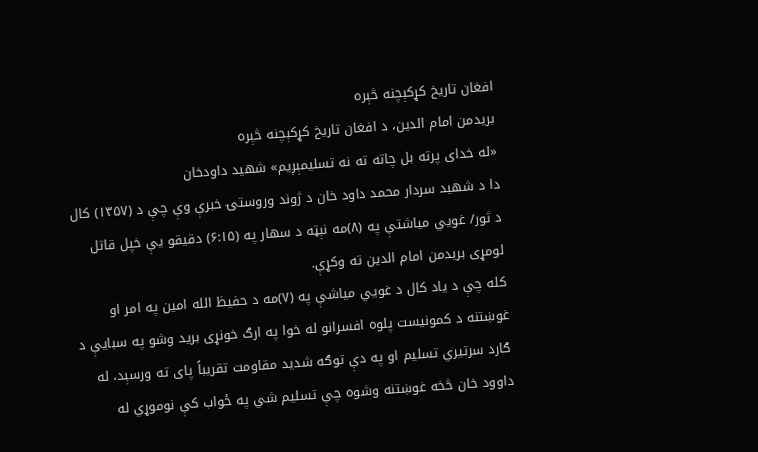افغان تاریخ کړکېچنه څېره
بریدمن امام الدين، د افغان تاریخ کړکېچنه څېره
«له خدای پرته بل چاته ته نه تسلیمېږيم» شهید داودخان
دا د شهید سردار محمد داود خان د ژوند وروستۍ خبرې وې چې د (۱۳۵۷) کال د ثور/ غويي مياشتې په (۸)مه نېټه د سهار په (۶:۱۵) دقیقو یې خپل قاتل لومړی بریدمن امام الدين ته وکړې.
کله چې د یاد کال د غويي مياشې په (۷)مه د حفیظ الله امين په امر او غوښتنه د کمونیست پلوه افسرانو له خوا په ارګ خونړی برید وشو په سبايې د ګارد سرتيري تسلیم او په دې توګه شدید مقاومت تقریباً پای ته ورسېد، له داوود خان څخه غوښتنه وشوه چې تسليم شي په ځواب کې نوموړي له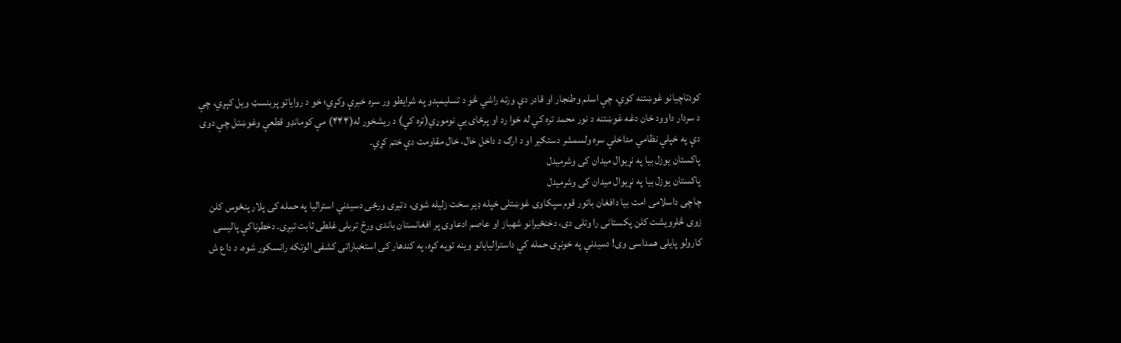کودتاچیانو غوښتنه کوي، چې اسلم وطنجار او قادر دې ورته راشي څو د تسليمېدو په شرایطو ور سره خبرې وکړي؛ خو د روایاتو پربنسټ ويل کېږي، چې د سردار داوود خان دغه غوښتنه د نور محمد تره کي له خوا رد او پرځای یې نوموړي(تره کي) د ریشخور له(۴۴۴) مې کومانډو قطعې وغوښتل چې دوی دې په خپلې نظامي مداخلې سره ولسمشر دستګیر او د ارګ د داخل خال، خال مقاومت دې ختم کړي.
پاکستان یوزل بیا په نړیوال میدان کی وشرمیدل
پاکستان یوزل بیا په نړیوال میدان کی وشرمیدل
چاچی داسلامی امت بیا دافغان باتور قوم سپکاوی غوښتلی خپله ډیر سخت زلیله شوی، دتیری ورځی دسیدني استرالیا په حمله کی پلار پنځوس کلن زوی څلرویشت کلن پکستانی را وتلی دی، دخنځیرانو شهباز او عاصم ادعاوی پر افغانستان باندی ورځ تربلی غلطی ثابت تیږی. دخطرناکې پالیسۍ کارولو پایلی همداسی وی! دسیدني په خونړۍ حمله کې داسترالیایانو وینه تویه کړه، په کندهار کی استخباراتی کشفی الوتکه رانسکور شوه، د داع ش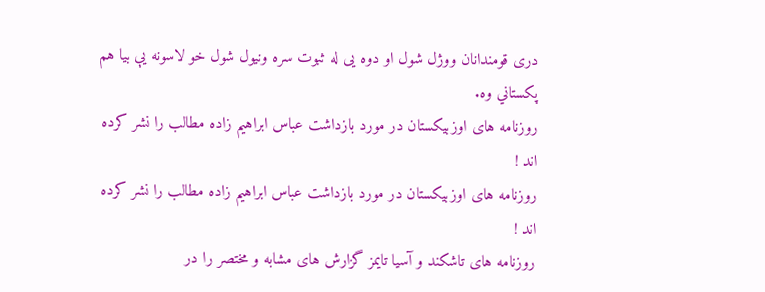دری قومندانان ووژل شول او دوه یی له ثبوت سره ونیول شول خو لاسونه یې بیا هم پکستاني وه.
روزنامه های اوزبیکستان در مورد بازداشت عباس ابراهیم زاده مطالب را نشر کرده اند !
روزنامه های اوزبیکستان در مورد بازداشت عباس ابراهیم زاده مطالب را نشر کرده اند !
روزنامه های تاشکند و آسیا تايمز گزارش های مشابه و مختصر را در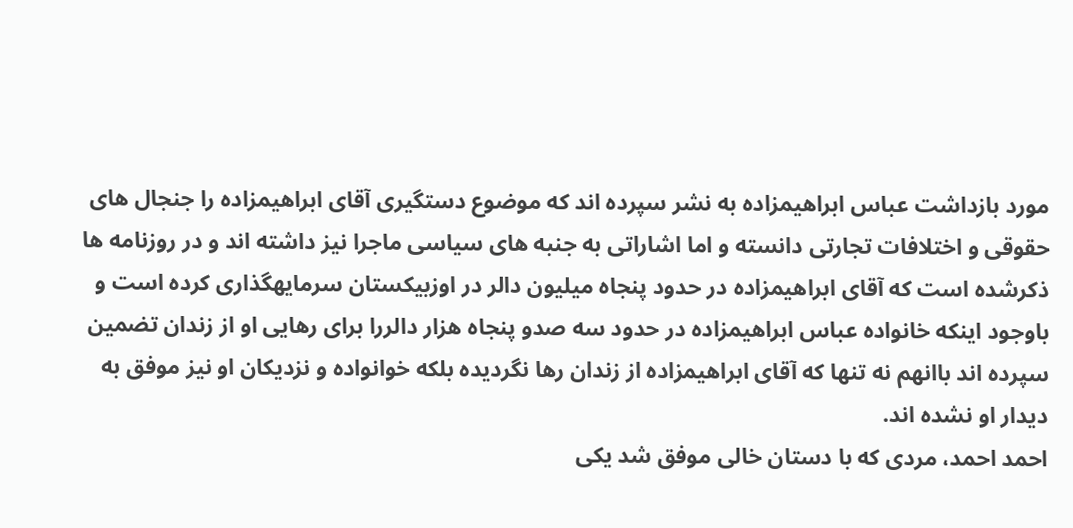مورد بازداشت عباس ابراهیمزاده به نشر سپرده اند که موضوع دستگیری آقای ابراهیمزاده را جنجال های حقوقی و اختلافات تجارتی دانسته و اما اشاراتی به جنبه های سیاسی ماجرا نیز داشته اند و در روزنامه ها ذکرشده است که آقای ابراهیمزاده در حدود پنجاه میلیون دالر در اوزبیکستان سرمایهگذاری کرده است و باوجود اینکه خانواده عباس ابراهیمزاده در حدود سه صدو پنجاه هزار دالررا برای رهایی او از زندان تضمین سپرده اند باانهم نه تنها که آقای ابراهیمزاده از زندان رها نگردیده بلکه خوانواده و نزديکان او نیز موفق به دیدار او نشده اند.
احمد احمد، مردی که با دستان خالی موفق شد یکی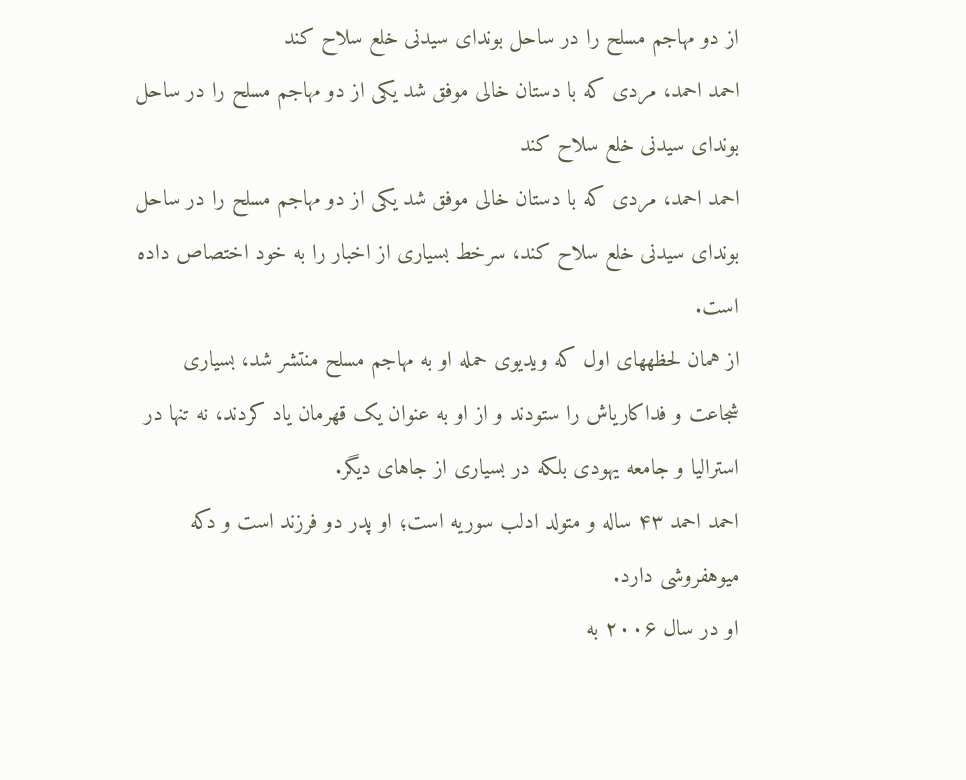از دو مهاجم مسلح را در ساحل بوندای سیدنی خلع سلاح کند
احمد احمد، مردی که با دستان خالی موفق شد یکی از دو مهاجم مسلح را در ساحل بوندای سیدنی خلع سلاح کند
احمد احمد، مردی که با دستان خالی موفق شد یکی از دو مهاجم مسلح را در ساحل بوندای سیدنی خلع سلاح کند، سرخط بسیاری از اخبار را به خود اختصاص داده است.
از همان لحظههای اول که ویدیوی حمله او به مهاجم مسلح منتشر شد، بسیاری شجاعت و فداکاریاش را ستودند و از او به عنوان یک قهرمان یاد کردند، نه تنها در استرالیا و جامعه یهودی بلکه در بسیاری از جاهای دیگر.
احمد احمد ۴۳ ساله و متولد ادلب سوریه است؛ او پدر دو فرزند است و دکه میوهفروشی دارد.
او در سال ۲۰۰۶ به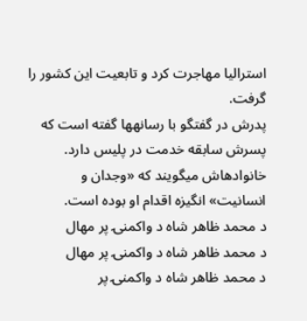استرالیا مهاجرت کرد و تابعیت این کشور را گرفت.
پدرش در گفتگو با رسانهها گفته است که پسرش سابقه خدمت در پلیس دارد. خانوادهاش میگویند که «وجدان و انسانیت» انگیزه اقدام او بوده است.
د محمد ظاهر شاه د واکمنۍ پر مهال
د محمد ظاهر شاه د واکمنۍ پر مهال
د محمد ظاهر شاه د واکمنۍ پر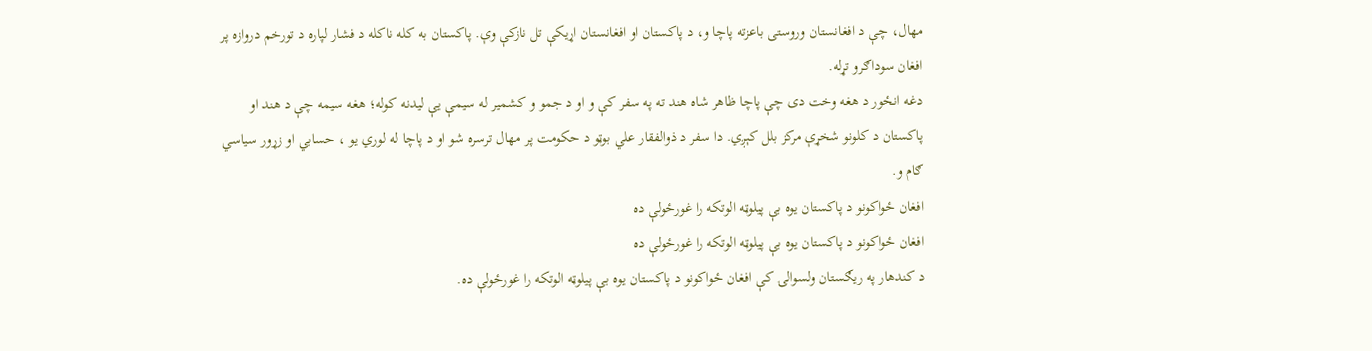مهال، چې د افغانستان وروستی باعزته پاچا و، د پاکستان او افغانستان اړیکې تل نازکې وې. پاکستان به کله ناکله د فشار لپاره د تورخم دروازه پر افغان سوداګرو تړله.
دغه انځور د هغه وخت دی چې پاچا ظاهر شاه هند ته په سفر کې و او د جمو و کشمیر له سیمې یې لیدنه کوله؛ هغه سیمه چې د هند او پاکستان د کلونو شخړې مرکز بلل کېږي. دا سفر د ذوالفقار علي بوټو د حکومت پر مهال ترسره شو او د پاچا له لوري یو ، حسابي او زړور سیاسي ګام و.
افغان ځواکونو د پاکستان یوه بې پیلوټه الوتکه را غورځولې ده
افغان ځواکونو د پاکستان یوه بې پیلوټه الوتکه را غورځولې ده
د کندهار په ریګستان ولسوالۍ کې افغان ځواکونو د پاکستان یوه بې پیلوټه الوتکه را غورځولې ده.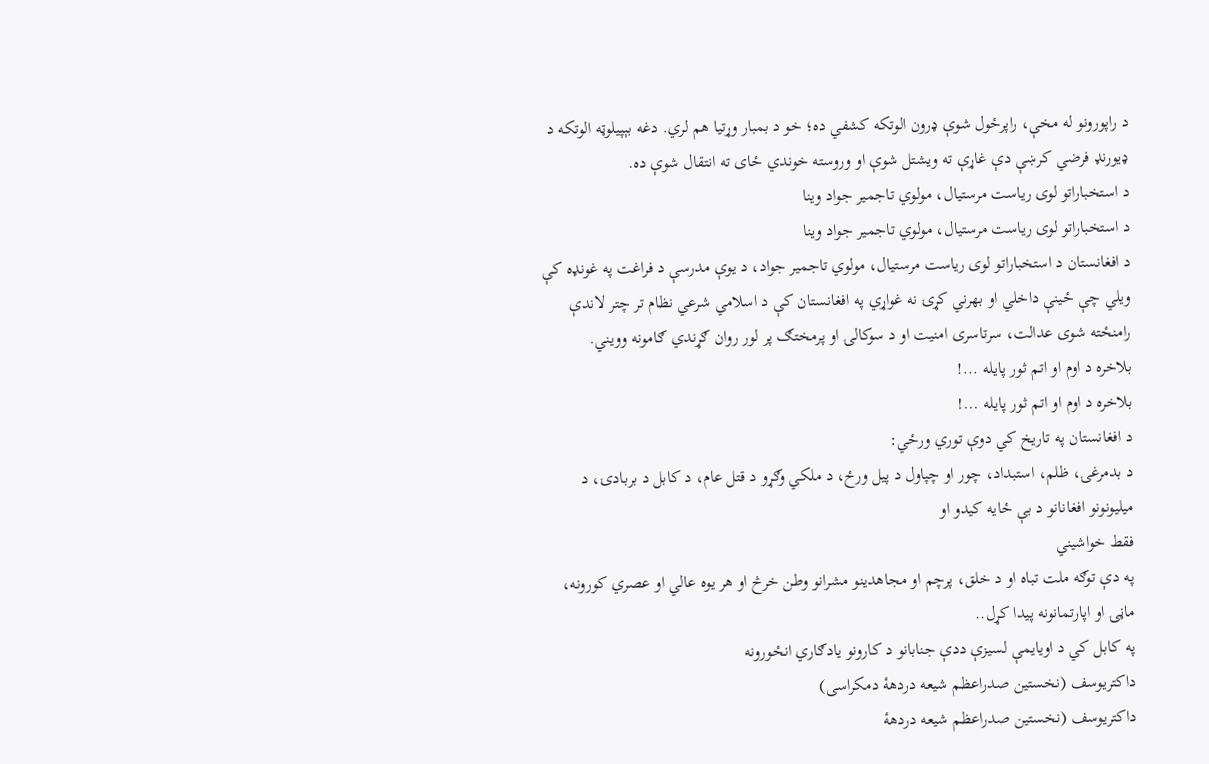د راپورونو له مخې، راپرځول شوې ډرون الوتکه کشفي ده؛ خو د بمبار وړتیا هم لري. دغه بېپیلوټه الوتکه د ډیورنډ فرضي کرښې دې غاړې ته ویشتل شوې او وروسته خوندي ځای ته انتقال شوې ده.
د استخباراتو لوی ریاست مرستیال، مولوي تاجمیر جواد وینا
د استخباراتو لوی ریاست مرستیال، مولوي تاجمیر جواد وینا
د افغانستان د استخباراتو لوی ریاست مرستیال، مولوي تاجمیر جواد، د یوې مدرسې د فراغت په غونډه کې ویلي چې ځینې داخلي او بهرني کړۍ نه غواړي په افغانستان کې د اسلامي شرعي نظام تر چتر لاندې رامنځته شوی عدالت، سرتاسری امنیت او د سوکالۍ او پرمختګ پر لور روان ګړندي ګامونه وویني.
بلاخره د اوم او اتم ثور پايله ...!
بلاخره د اوم او اتم ثور پايله ...!
د افغانستان په تاریخ کي دوې توري ورځي:
د بدمرغۍ، ظلم، استبداد، چور او چپاول د پیل ورځ، د ملکي وګړو د قتل عام، د کابل د بربادۍ، د میلیونونو افغانانو د بې ځایه کیدو او
فقط خواشیني
په دې توګه ملت تباه او د خلق، پرچم او مجاهدينو مشرانو وطن خرڅ او هر یوه عالي او عصري کورونه، ماڼۍ او اپارتمانونه پيدا کړل..
په کابل کي د اویایمې لسیزې ددې جنابانو د کارونو یادګاري انځورونه
داکتریوسف (نخستين صدراعظم شیعه دردهۀ دمکراسی)
داکتریوسف (نخستين صدراعظم شیعه دردهۀ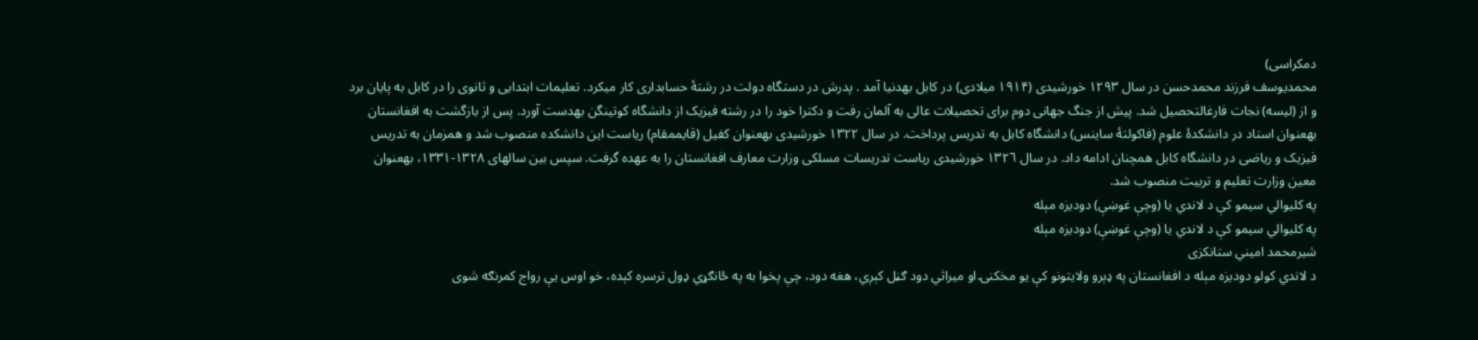دمکراسی)
محمدیوسف فرزند محمدحسن در سال ١٢٩٣ خورشیدی (١٩١۴ میلادی) در کابل بهدنیا آمد . پدرش در دستگاه دولت در رشتۀ حسابداری کار میکرد. تعلیمات ابتدایی و ثانوی را در کابل به پایان برد و از (لیسه) نجات فارغالتحصیل شد. پیش از جنگ جهانی دوم برای تحصیلات عالی به آلمان رفت و دکترا خود را در رشته فیزیک از دانشگاه کوتینگن بهدست آورد. پس از بازگشت به افغانستان بهعنوان استاد در دانشکدۀ علوم (فاکولتۀ ساینس) دانشگاه کابل به تدریس پرداخت. در سال ١٣٢٢ خورشیدی بهعنوان کفیل (قایممقام) ریاست این دانشکده منصوب شد و همزمان به تدریس فیزیک و ریاضی در دانشگاه کابل همچنان ادامه داد. در سال ١٣٢٦ خورشیدی ریاست تدریسات مسلکی وزارت معارف افغانستان را به عهده گرفت. سپس بین سالهای ١٣٢٨-١٣٣١، بهعنوان معین وزارت تعلیم و تربیت منصوب شد.
په کلیوالي سیمو کې د لاندي یا (وچې غوښې) دودیزه مېله
په کلیوالي سیمو کې د لاندي یا (وچې غوښې) دودیزه مېله
شیرمحمد امیني ستانکزی
د لاندي کولو دودیزه مېله د افغانستان په ډېرو ولایتونو کې یو مخکنۍ او میراثي دود ګڼل کېږي، هغه دود، چې پخوا به په ځانګړي ډول ترسره کېده، خو اوس یې رواج کمرنګه شوی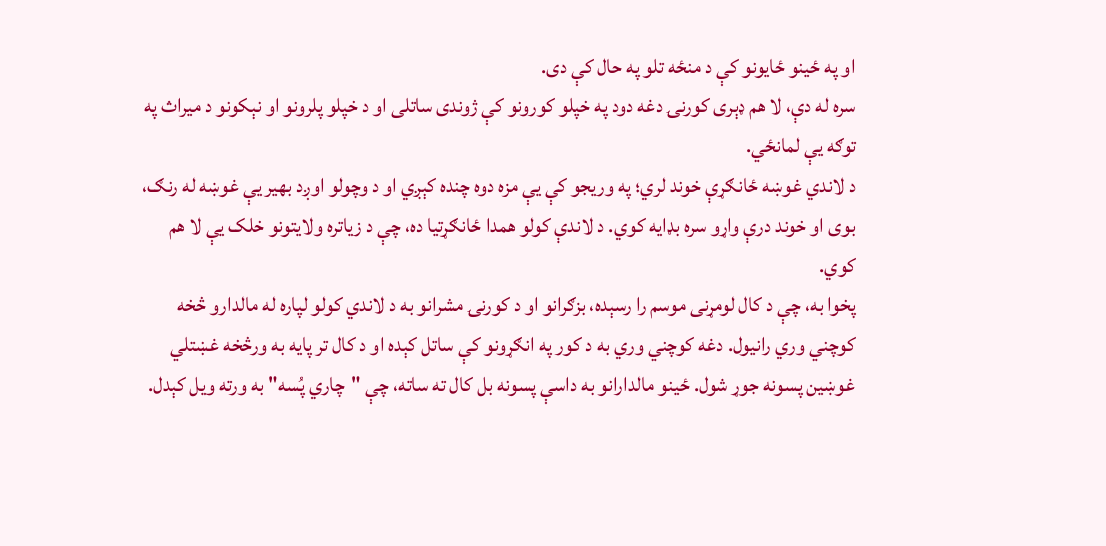او په ځینو ځایونو کې د منځه تلو په حال کې دی.
سره له دې، لا هم ډېری کورنۍ دغه دود په خپلو کورونو کې ژوندی ساتلی او د خپلو پلرونو او نېکونو د میراث په توګه یې لمانځي.
د لاندي غوښه ځانګړې خوند لري؛ په وریجو کې یې مزه دوه چنده کېږي او د وچولو اوږد بهیر یې غوښه له رنګ، بوی او خوند درې واړو سره بډایه کوي. د لاندې کولو همدا ځانګړتیا ده، چې د زیاتره ولایتونو خلک یې لا هم کوي.
پخوا به، چې د کال لومړنی موسم را رسېده، بزګرانو او د کورنۍ مشرانو به د لاندي کولو لپاره له مالدارو څخه کوچني وري رانیول. دغه کوچني وري به د کور په انګړونو کې ساتل کېده او د کال تر پایه به ورڅخه غښتلي غوښین پسونه جوړ شول. ځینو مالدارانو به داسې پسونه بل کال ته ساته، چې "چاري پُسه" به ورته ویل کېدل.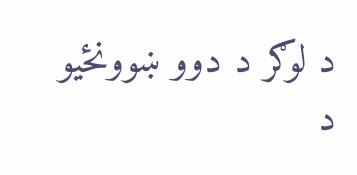د لوګر د دوو ښوونځیو د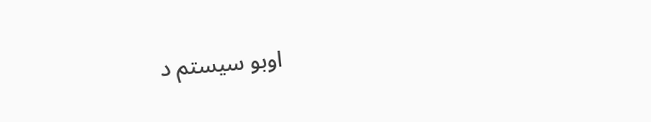اوبو سیستم د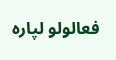فعالولو لپاره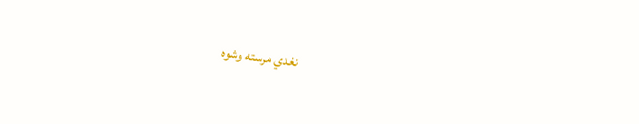نغدي مرسته وشوه